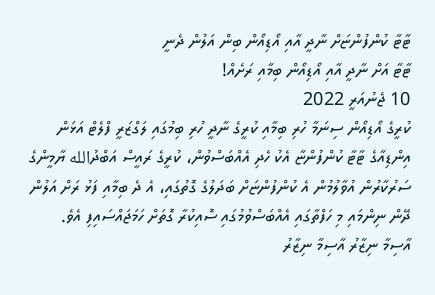ޓާޓާ ކުންފުންޏަށް ނާދީ އާއި އޯޑިއޯން ބިން އަލުން ދެނީ
ޓާޓާ އަށް ނާދީ އާއި އޯޑިއޯން ބިމާއި ރަށެއް!
10 ޖެނުއަރީ 2022
ކުރީގެ އޯޑިއޯން ސިނަމާ ހުރި ބިމާއި ކުރީގެ ނާދީ ހުރި ބިމުގައި ލަގްޒަރީ ފްލެޓް އަޅަން އިންޑިއާގެ ޓާޓާ ކުންފުންޏާ އެކު ހެދި އެއްބަސްވުން، ކުރީގެ ރައީސް އަބްދުالله ޔާމީންގެ ސަރުކާރުން އުވާލުމުން އެ ކުންފުންޏަށް ބަދަލުގެ ގޮތުގައި، އެ ދެ ބިމާއި ފަޅު ރަށް އަލުން ދޭން ނިންމައި މި ހަފްތާގައި އެއްބަސްވުމުގައި ސޮއިކުރާ ގޮތަށް ހަމަޖައްސައިފި އެވެ.
އާސިމާ ނިޒާރު އާސިމާ ނިޒާރު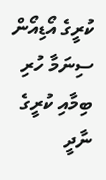ކުރީގެ އޯޑިއޯން ސިނަމާ ހުރި ބިމާއި ކުރީގެ ނާދީ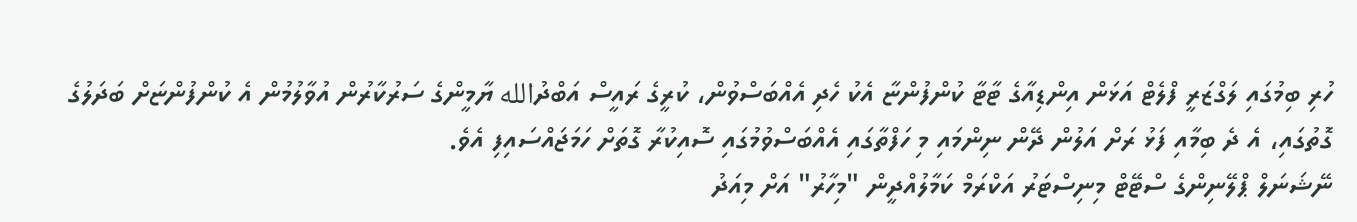ހުރި ބިމުގައި ލަގްޒަރީ ފްލެޓް އަޅަން އިންޑިއާގެ ޓާޓާ ކުންފުންޏާ އެކު ހެދި އެއްބަސްވުން، ކުރީގެ ރައީސް އަބްދުالله ޔާމީންގެ ސަރުކާރުން އުވާލުމުން އެ ކުންފުންޏަށް ބަދަލުގެ ގޮތުގައި، އެ ދެ ބިމާއި ފަޅު ރަށް އަލުން ދޭން ނިންމައި މި ހަފްތާގައި އެއްބަސްވުމުގައި ސޮއިކުރާ ގޮތަށް ހަމަޖައްސައިފި އެވެ.
ނޭޝަނަލް ޕްލޭނިންގެ ސްޓޭޓް މިނިސްޓަރު އަކްރަމް ކަމާލުއްދީން "މިހާރު" އަށް މިއަދު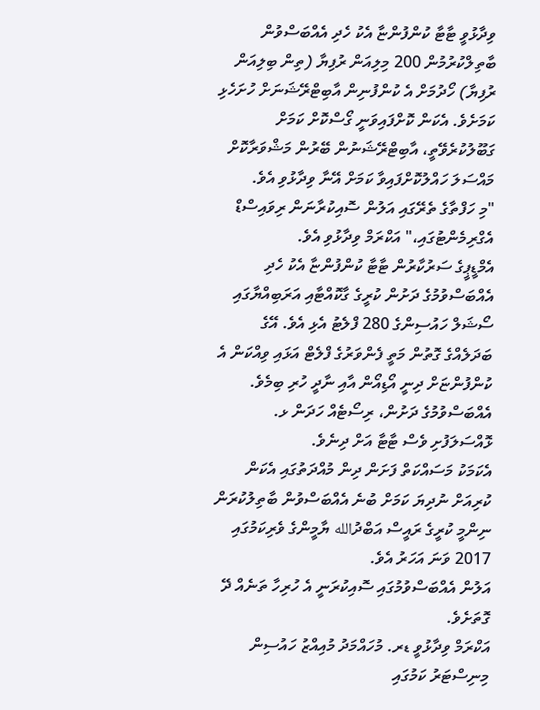ވިދާޅުވީ ޓާޓާ ކުންފުންޏާ އެކު ހެދި އެއްބަސްވުން ބާތިލްކުރުމުން 200 މިލިއަން ރުފިޔާ (ތިން ބިލިއަން ރުފިޔާ) ހޯދުމަށް އެ ކުންފުނިން އާބިޓްރޭޝަނަށް ހުށަހެޅި ކަމަށެވެ. އެކަން ކޮށްފައިވަނީ ގޯސްކޮށް ކަމަށް ގަބޫލުކުރެވޭތީ، އާބިޓްރޭޝަނުން ބޭރުން މަޝްވަރާކޮށް މައްސަލަ ހައްލުކޮށްފައިވާ ކަމަށް އޭނާ ވިދާޅުވި އެވެ.
"މި ހަފްތާގެ ތެރޭގައި އަލުން ސޮއިކުރާނަން ރިވައިސްޑް އެގްރިމެންޓުގައި،" އަކްރަމް ވިދާޅުވި އެވެ.
އެމްޑީޕީގެ ސަރުކާރުން ޓާޓާ ކުންފުންޏާ އެކު ހެދި އެއްބަސްވުމުގެ ދަށުން ކުރީގެ ގާކޮއްޓާއި އަރަބިއްޔާގައި ސޯޝަލް ހައުސިންގެ 280 ފްލެޓު އެޅި އެވެ. އޭގެ ބަދަލެއްގެ ގޮތުން މަތީ ފެންވަރުގެ ފްލެޓް އަޅައި ވިއްކަން އެ ކުންފުންޏަށް ދިނީ އޯޑިއޯން އާއި ނާދީ ހުރި ބިމެވެ. އެއްބަސްވުމުގެ ދަށުން، ރިސޯޓެއް ހަދަން ޅ. ޅޮއްސަލަފުށި ވެސް ޓާޓާ އަށް ދިނެވެ.
އެކަމަކު މަސައްކަތް ފަށަން ދިން މުއްދަތުގައި އެކަން ކުރިއަށް ނުދިޔަ ކަމަށް ބުނެ އެއްބަސްވުން ބާތިލުކުރަން ނިންމީ ކުރީގެ ރައީސް އަބްދުالله ޔާމީންގެ ވެރިކަމުގައި 2017 ވަނަ އަހަރު އެވެ.
އަލުން އެއްބަސްވުމުގައި ސޮއިކުރަނީ އެ ހުރިހާ ތަނެއް ދޭ ގޮތަށެވެ.
އަކްރަމް ވިދާޅުވީ ޑރ. މުހައްމަދު މުއިއްޒު ހައުސިން މިނިސްޓަރު ކަމުގައި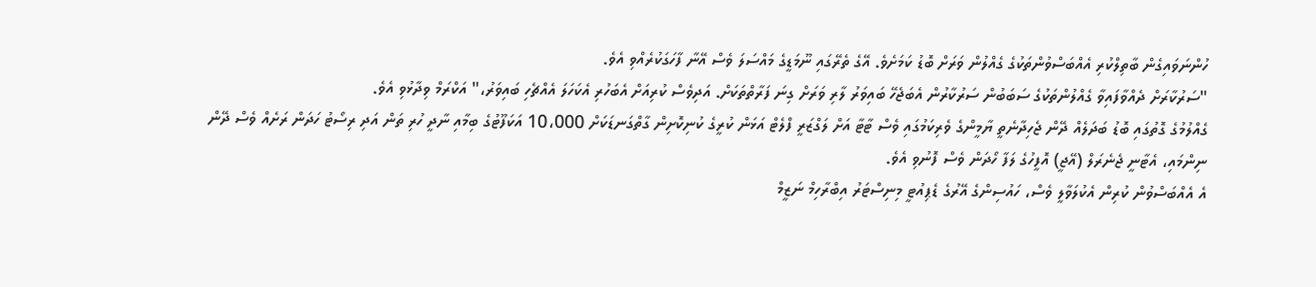ހުންނަވައިގެން ބާތިލްކުރި އެއްބަސްވުންތަކުގެ ގެއްލުން ވަރަށް ބޮޑު ކަމަށެވެ. އޭގެ ތެރޭގައި ނޫމަޑީގެ މައްސަލަ ވެސް އޭނާ ފާހަގަކުރެއްވި އެވެ.
"ސަރުކާރަށް ދެއްވާފައިވާ ގެއްލުންތަކުގެ ސަބަބުން ސަރުކާރުން އެބަޖެހޭ ބައިވަރު ލާރި ވަރަށް ގިނަ ފަރާތްތަކަށް. އަދިވެސް ކުރިއަށް އެބަހުރި އެކަހަލަ އެއްޗެހި ބައިވަރު،" އަކްރަމް ވިދާޅުވި އެވެ.
ގެއްލުމުގެ ގޮތުގައި ބޮޑު ބަދަލެއް ދޭން ޖެހިދާނެތީ ޔާމީންގެ ވެރިކަމުގައި ވެސް ޓާޓާ އަށް ލަގްޒަރީ ފްލެޓް އަޅަން ކުރީގެ ކުނިކޮށިން ގާތްގަނޑަކަށް 10،000 އަކަފޫޓުގެ ބިމާއި ނާދީ ހުރި ތަން އަދި ރިސޯޓު ހަދަން ރަށެއް ވެސް ދޭން ނިންމައި، އެޓާނީ ޖެނެރަލް (އޭޖީ) އޮފީހުގެ ލަފާ ހޯދަން ވެސް ފޮނުވި އެވެ.
އެ އެއްބަސްވުން ކުރިން އެކުލަވާލީ ވެސް، ހައުސިންގެ އޭރުގެ ޑެޕިއުޓީ މިނިސްޓަރު އިބްރާހިމް ނަޒީމް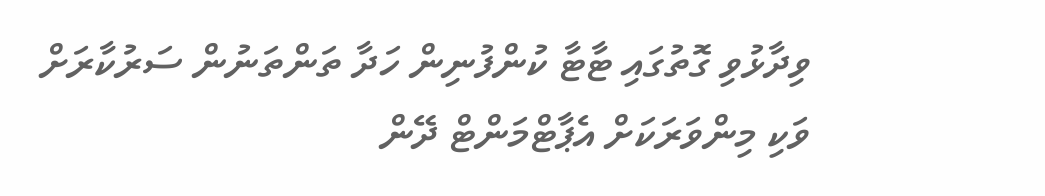ވިދާޅުވި ގޮތުގައި ޓާޓާ ކުންފުނިން ހަދާ ތަންތަނުން ސަރުކާރަށް ވަކި މިންވަރަކަށް އެޕާޓްމަންޓް ދޭން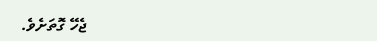ޖެހޭ ގޮތަށެވެ.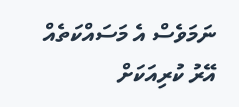ނަމަވެސް އެ މަސައްކަތެއް އޭރު ކުރިއަކަށް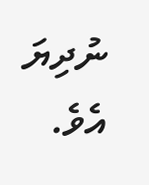ނުދިޔަ އެވެ.